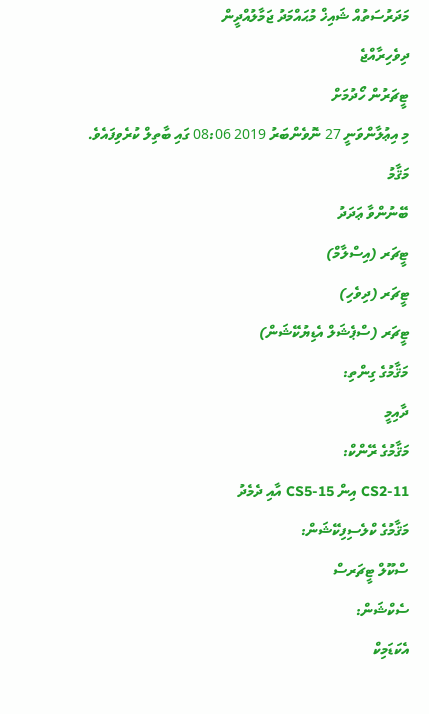މަދަރުސަތުއް ޝައިޚް މުޙައްމަދު ޖަމާލުއްދީން
ދިވެހިރާއްޖެ
ޓީޗަރުން ހޯދުމަށް
މި އިޢުލާންވަނީ 27 ނޮވެންބަރު 2019 08:06 ގައި ބާތިލް ކުރެވިފައެވެ.
މަޤާމު
ބޭނުންވާ ޢަދަދު
ޓީޗަރ (އިސްލާމް)
ޓީޗަރ (ދިވެހި)
ޓީޗަރ (ސްޕެޝަލް އެޑިޔުކޭޝަން)
މަޤާމުގެ ގިންތި:
ދާއިމީ
މަޤާމުގެ ރޭންކް:
CS2-11 އިން CS5-15 އާއި ދެމެދު
މަޤާމުގެ ކްލެސިފިކޭޝަން:
ސްކޫލް ޓީޗަރސް
ސެކްޝަން:
އެކަޑަމިކް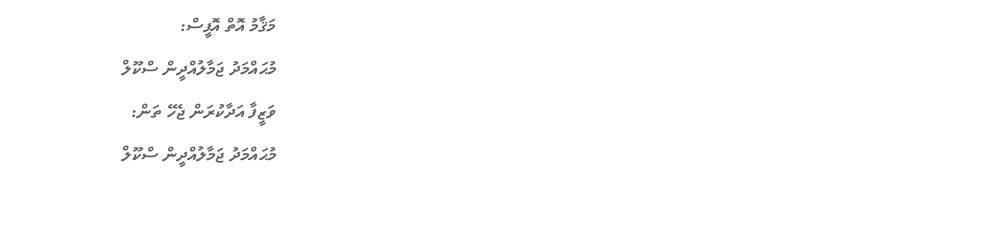މަޤާމު އޮތް އޮފީސް:
މުޙައްމަދު ޖަމާލުއްދީން ސްކޫލް
ވަޒީފާ އަދާކުރަން ޖެހޭ ތަން:
މުޙައްމަދު ޖަމާލުއްދީން ސްކޫލް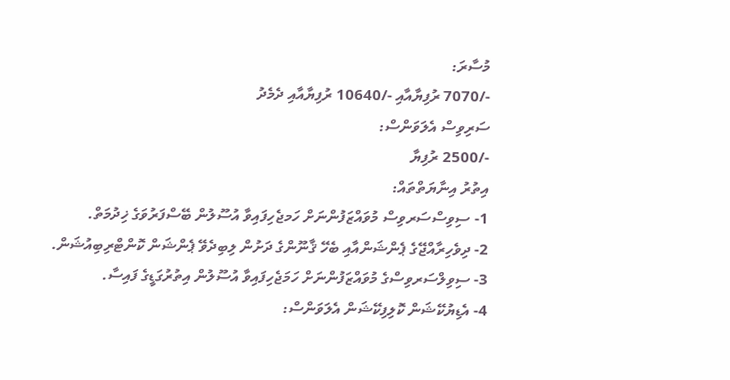މުސާރަ:
-/7070 ރުފިޔާއާއި -/10640 ރުފިޔާއާއި ދެމެދު
ސަރިވިސް އެލަވަންސް:
-/2500 ރުފިޔާ
އިތުރު އިނާޔަތްތައް:
1- ސިވިސްސަރވިސް މުވައްޒަފުންނަށް ހަމޖެހިފައިވާ އުސޫލުން ބޭސްފަރުވަގެ ޚިދުމަތް.
2- ދިވެހިރާއްޖޭގެ ޕެންޝަންއާއި ބެހޭ ޤާނޫންގެ ދަށުން ލިބިދެވޭ ޕެންޝަން ކޮންޓްރިބިއުޝަން.
3- ސިވިލްސަރވިސްގެ މުވައްޒަފުންނަށް ހަމަޖެހިފައިވާ އުސޫލުން އިތުރުގަޑީގެ ފައިސާ.
4- އެޑިޔުކޭޝަން ކޮލިފިކޭޝަން އެލަވަންސް: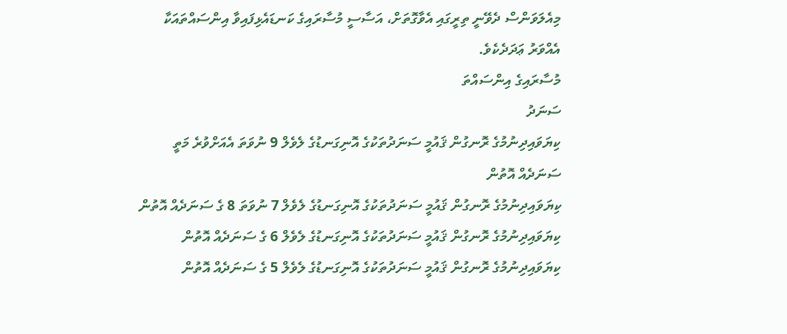މިއެލަވަންސް ދެވޭނީ ތިރީގައި އެވާގޮތަށް، އަސާސީ މުސާރައިގެ ކަނޑައެޅިފައިވާ އިންސައްތައަކާ އެއްވަރު ޢަދަދެކެވެ.
މުސާރައިގެ އިންސައްތަ
ސަނަދު
ކިޔަވައިދިނުމުގެ ރޮނގުން ޤައުމީ ސަނަދުތަކުގެ އޮނިގަނޑުގެ ލެވެލް 9 ނުވަތަ އެއަށްވުރެ މަތީ ސަނަދެއް އޮތުން
ކިޔަވައިދިނުމުގެ ރޮނގުން ޤައުމީ ސަނަދުތަކުގެ އޮނިގަނޑުގެ ލެވެލް 7 ނުވަތަ 8 ގެ ސަނަދެއް އޮތުން
ކިޔަވައިދިނުމުގެ ރޮނގުން ޤައުމީ ސަނަދުތަކުގެ އޮނިގަނޑުގެ ލެވެލް 6 ގެ ސަނަދެއް އޮތުން
ކިޔަވައިދިނުމުގެ ރޮނގުން ޤައުމީ ސަނަދުތަކުގެ އޮނިގަނޑުގެ ލެވެލް 5 ގެ ސަނަދެއް އޮތުން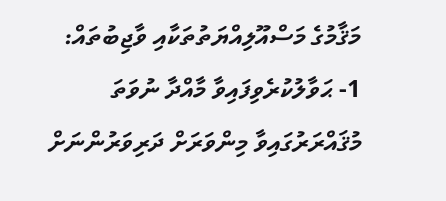މަޤާމުގެ މަސްއޫލިއްޔަތުތަކާއި ވާޖިބުތައް:
1- ޙަވާލުކުރެވިފައިވާ މާއްދާ ނުވަތަ މުޤައްރަރުގައިވާ މިންވަރަށް ދަރިވަރުންނަށް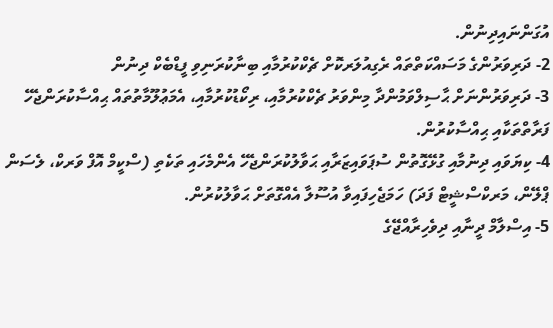އުގަންނައިދިނުން.
2- ދަރިވަރުންގެ މަސައްކަތްތައް ރެގިއުލަރކޮށް ޗެކްކުރުމާއި ބިނާކުރަނިވި ފީޑްބެކް ދިނުން
3- ދަރިވަރުންނަށް ޙާސިލްވަމުންދާ މިންވަރު ޗެކްކުރުމާއި، ރިކޯޑުކުރުމާއި، އެމަޢުލޫމާތުތައް ޙިއްސާކުރަންޖެހޭ ފަރާތްތަކާއި ޙިއްސާކުރުން.
4- ކިޔަވައި ދިނުމާއި ގުޅޭގޮތުން ސުޕަވައިޒަރާއި ޙަވާލުކުރަންޖެހޭ އެންމެހައި ތަކެތި (ސްކީމް އޮފް ވަރކް، ލެސަން ޕްލޭން، މަރކްސްޝީޓް ފަދަ) ހަމަޖެހިފައިވާ އުސޫލާ އެއްގޮތަށް ޙަވާލުކުރުން.
5- އިސްލާމް ދީނާއި ދިވެހިރާއްޖޭގެ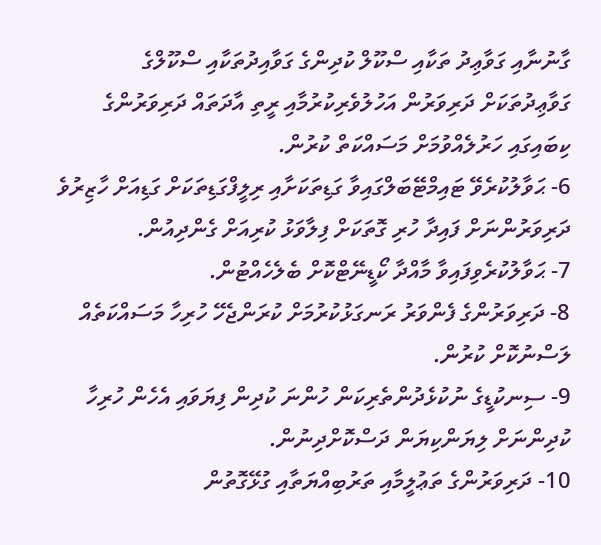ގާނުނާއި ގަވާޢިދު ތަކާއި ސްކޫލް ކުދިންގެ ގަވާއިދުތަކާއި ސްކޫލްގެ ގަވާޢިދުތަކަށް ދަރިވަރުން އަހުލުވެރިކުރުމާއި ރީތި އާދަތައް ދަރިވަރުންގެ ކިބައިގައި ހަރުލެއްވުމަށް މަސައްކަތް ކުރުން.
6- ޙަވާލުކުރެވޭ ޓައިމްޓޭބަލްގައިވާ ގަޑިތަކަށާއި ރިލީފްގަޑިތަކަށް ގަޑިއަށް ހާޒިރުވެ ދަރިވަރުންނަށް ފައިދާ ހުރި ގޮތަކަށް ފިލާވަޅު ކުރިއަށް ގެންދިއުން.
7- ޙަވާލުކުރެވިފައިވާ މާއްދާ ކޯޑީނޭޓްކޮށް ބެލެހެއްޓުން.
8- ދަރިވަރުންގެ ފެންވަރު ރަނގަޅުކުރުމަށް ކުރަންޖެހޭ ހުރިހާ މަސައްކަތެއް ލަސްނުކޮށް ކުރުން.
9- ސިނކުޑީގެ ނުކުޅެދުންތެރިކަން ހުންނަ ކުދިން ފިޔަވައި އެހެން ހުރިހާ ކުދިންނަށް ލިޔަންކިޔަން ދަސްކޮށްދިނުން.
10- ދަރިވަރުންގެ ތަޢުލީމާއި ތަރުބިއްޔަތާއި ގުޅޭގޮތުން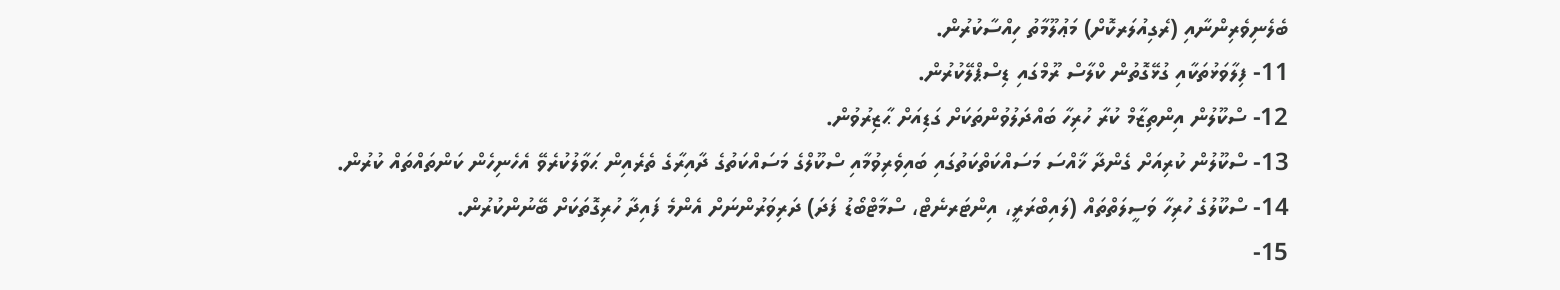ބެލެނިވެރިންނާއި (ރެގިއުލަރކޮށް) މަޢުލޫމާތު ހިއްސާކުރުން.
11- ފިލާވަޅުތަކާއި ގުޅޭގޮތުން ކްލާސް ރޫމްގައި ޑިސްޕްލޭކުރުން.
12- ސްކޫލުން އިންތިޒާމް ކުރާ ހުރިހާ ބައްދަލުވުންތަކަށް ގަޑިއަށް ޙާޒިރުވުން.
13- ސްކޫލުން ކުރިއަށް ގެންދާ ޚާއްސަ މަސައްކަތްކަތުގައި ބައިވެރިވުމާއި ސްކޫލްގެ މަސައްކަތުގެ ދާއިރާގެ ތެރެއިން ޙަވާލުކުރެވޭ އެހެނިހެން ކަންތައްތައް ކުރުން.
14- ސްކޫލުގެ ހުރިހާ ވަސީލަތްތައް (ލައިބްރަރީ، އިންޓަރނެޓް، ސްމާޓްބޯޑު ފަދަ) ދަރިވަރުންނަށް އެންމެ ފައިދާ ހުރިގޮތަކަށް ބޭނުންކުރުން.
15-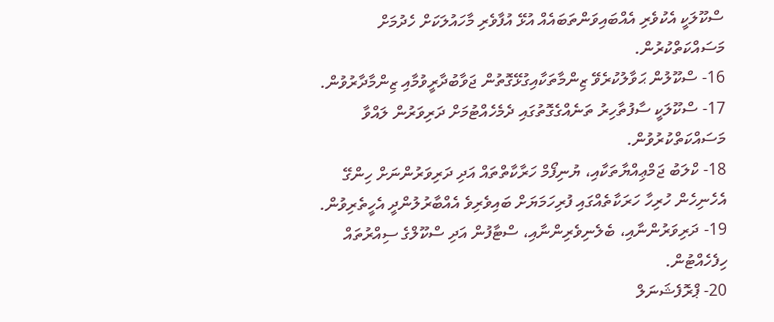ސްކޫލަކީ އެކުވެރި އެއްބައިވަންތަބައެއް އުޅޭ އުފާވެރި މާހައުލަކަށް ހެދުމަށް މަސައްކަތްކުރުން.
16- ސްކޫލުން ޙަވާލުކުރެވޭ ޒިންމާތަކާއިގުޅޭގޮތުން ޖަވާބުދާރީވުމާއި ޒިންމާދާރުވުން.
17- ސްކޫލަކީ ސާފުތާހިރު ތަނެއްގެގޮތުގައި ދެމެހެއްޓުމަށް ދަރިވަރުން ލައްވާ މަސައްކަތްކުރުވުން.
18- ކްލަބު ޖަމްޢިއްޔާތަކާއި، ޔުނިފޯމް ހަރާކާތްތައް އަދި ދަރިވަރުންނަށް ހިންގޭ އެހެނިހެން ހުރިހާ ހަރަކާތެއްގައި ފުރިހަމަޔަށް ބައިވެރިވެ އެއްބާރުލުންދީ އެހީތެރިވުން.
19- ދަރިވަރުންނާއި، ބެލެނިވެރިންނާއި، ސްޓާފުން އަދި ސްކޫލްގެ ސިއްރުތައް ހިފެހެއްޓުން.
20- ޕްރޮފެޝަނަލް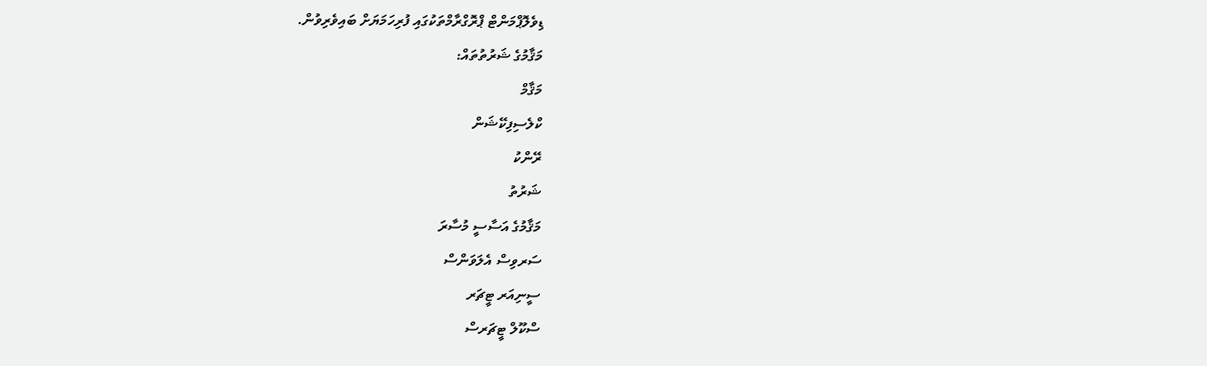ޑިވެލޮޕްމަންޓް ޕްރޮގްރާމްތަކުގައި ފުރިހަމަޔަށް ބައިވެރިވުން.
މަޤާމުގެ ޝަރުތުތައް:
މަޤާމް
ކްލެސިފިކޭޝަން
ރޭންކު
ޝަރުތު
މަޤާމުގެ އަސާސީ މުސާރަ
ސަރވިސް އެލަވަންސް
ސީނިއަރ ޓީޗަރ
ސްކޫލް ޓީޗަރސް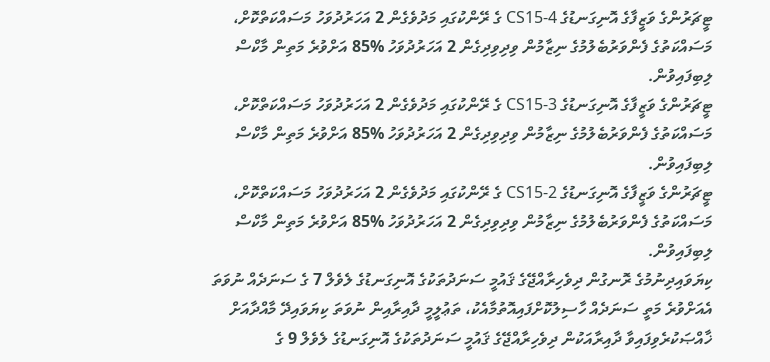ޓީޗަރުންގެ ވަޒީފާގެ އޮނިގަނޑުގެ CS15-4 ގެ ރޭންކުގައި މަދުވެގެން 2 އަހަރުދުވަހު މަސައްކަތްކޮށް، މަސައްކަތުގެ ފެންވަރުބެލުމުގެ ނިޒާމުން ވިދިވިދިގެން 2 އަހަރުދުވަހު %85 އަށްވުރެ މަތިން މާކްސް ލިބިފައިވުން.
ޓީޗަރުންގެ ވަޒީފާގެ އޮނިގަނޑުގެ CS15-3 ގެ ރޭންކުގައި މަދުވެގެން 2 އަހަރުދުވަހު މަސައްކަތްކޮށް، މަސައްކަތުގެ ފެންވަރުބެލުމުގެ ނިޒާމުން ވިދިވިދިގެން 2 އަހަރުދުވަހު %85 އަށްވުރެ މަތިން މާކްސް ލިބިފައިވުން.
ޓީޗަރުންގެ ވަޒީފާގެ އޮނިގަނޑުގެ CS15-2 ގެ ރޭންކުގައި މަދުވެގެން 2 އަހަރުދުވަހު މަސައްކަތްކޮށް، މަސައްކަތުގެ ފެންވަރުބެލުމުގެ ނިޒާމުން ވިދިވިދިގެން 2 އަހަރުދުވަހު %85 އަށްވުރެ މަތިން މާކްސް ލިބިފައިވުން.
ކިޔަވައިދިނުމުގެ ރޮނގުން ދިވެހިރާއްޖޭގެ ޤައުމީ ސަނަދުތަކުގެ އޮނިގަނޑުގެ ލެވެލް 7 ގެ ސަނަދެއް ނުވަތަ އެއަށްވުރެ މަތީ ސަނަދެއް ހާސިލުކޮށްފައިއޮތުމާއެކު، ތަޢުލީމީ ދާއިރާއިން ނުވަތަ ކިޔަވައިދޭ މާއްދާއަށް ޚާއްޞަކުރެވިފައިވާ ދާއިރާއަކުން ދިވެހިރާއްޖޭގެ ޤައުމީ ސަނަދުތަކުގެ އޮނިގަނޑުގެ ލެވެލް 9 ގެ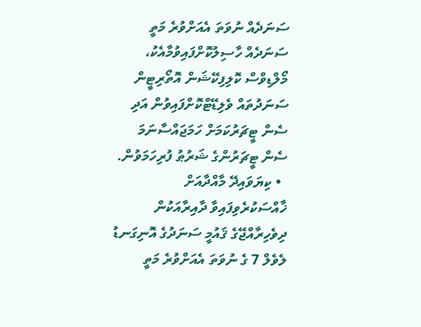ސަނަދެއް ނުވަތަ އެއަށްވުރެ މަތީ ސަނަދެއް ހާސިލުކޮށްފައިވުމާއެކު،  މޯލްޑިވްސް ކޮލިފިކޭޝަން އޮތޯރިޓީން ސަނަދުތައް ވެލިޑޭޓްކޮށްފައިވުން އަދި ސެން ޓީޗަރުކަމަށް ހަމަޖައްސާނަމަ ސެން ޓީޗަރުންގެ ޝަރުޠު ފުރިހަމަވުން.
  • ކިޔަވައިދޭ މާއްދާއަށް ޚާއްސަކުރެވިފައިވާ ދާއިރާއަކުން ދިވެހިރާއްޖޭގެ ޤައުމީ ސަނަދުގެ އޮނިގަނޑު ލެވެލް 7 ގެ ނުވަތަ އެއަށްވުރެ މަތީ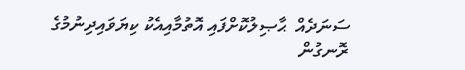ސަނަދެއް  ޙާޞިލުކޮށްފައި އޮތުމާއިއެކު ކިޔަވައިދިނުމުގެ ރޮނގުން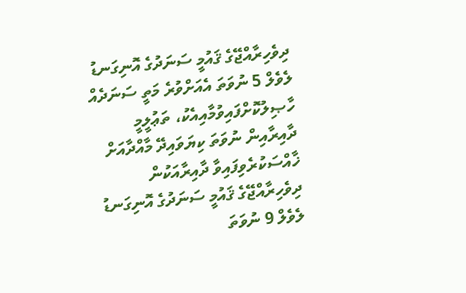ދިވެހިރާއްޖޭގެ ޤައުމީ ސަނަދުގެ އޮނިގަނޑު ލެވެލް 5 ނުވަތަ އެއަށްވުރެ މަތީ ސަނަދެއް ހާޞިލުކޮށްފައިވުމާއިއެކު، ތަޢުލީމީ ދާއިރާއިން ނުވަތަ ކިޔަވައިދޭ މާއްދާއަށް ޚާއްސަކުރެވިފައިވާ ދާއިރާއަކުން ދިވެހިރާއްޖޭގެ ޤައުމީ ސަނަދުގެ އޮނިގަނޑު ލެވެލް 9 ނުވަތަ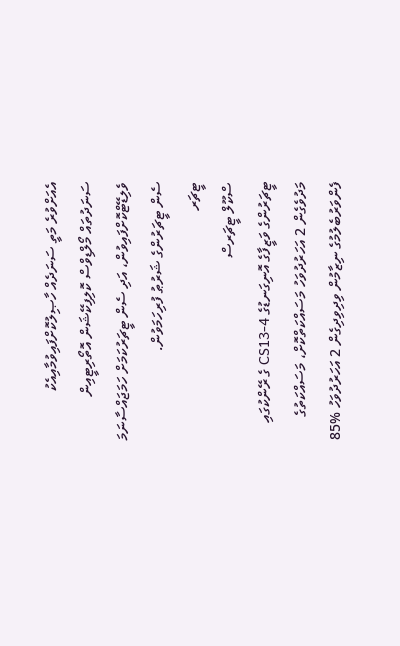އެއަށްވުރެ މަތީ ސަނަދެއް ހާޞިލުކޮށްފައިވުމާއިއެކު ސަނަދުތައް މޯލްޑިވްސް ކޮލިފިކޭޝަން އޮތޯރިޓީއިން ވެލިޑޭޓްކޮށްފައިވުން، އަދި ސެން ޓީޗަރުކަމަށް ހަމަޖައްސާނަމަ ސެން ޓީޗަރުންގެ ޝަރުޠު ފުރިހަމަވުން.
ޓީޗަރ
ސްކޫލް ޓީޗަރސް
ޓީޗަރުންގެ ވަޒީފާގެ އޮނިގަނޑުގެ 4-CS13 ގެ ރޭންކުގައި މަދުވެގެން 2 އަހަރުދުވަހު މަސައްކަތްކޮށް، މަސައްކަތުގެ ފެންވަރުބެލުމުގެ ނިޒާމުން ވިދިވިދިގެން 2 އަހަރުދުވަހު %85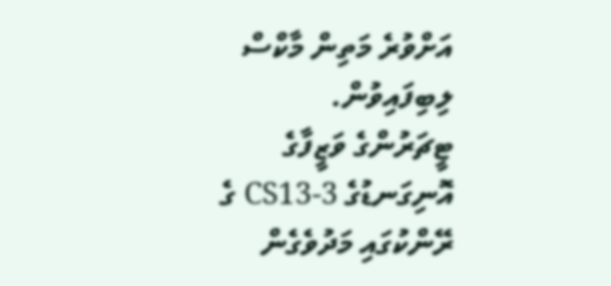އަށްވުރެ މަތިން މާކްސް ލިބިފައިވުން.
ޓީޗަރުންގެ ވަޒީފާގެ އޮނިގަނޑުގެ 3-CS13 ގެ ރޭންކުގައި މަދުވެގެން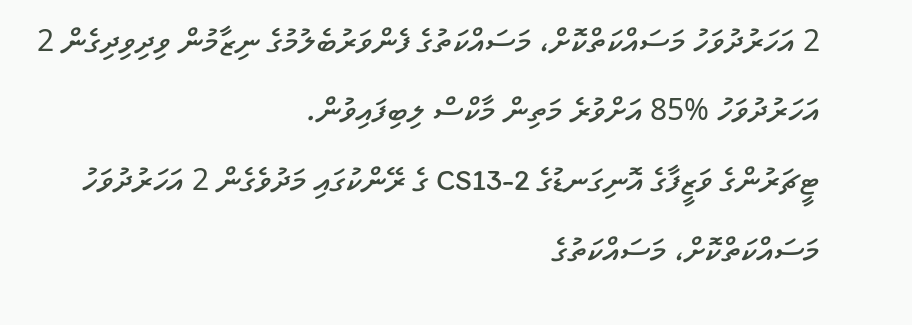2 އަހަރުދުވަހު މަސައްކަތްކޮށް، މަސައްކަތުގެ ފެންވަރުބެލުމުގެ ނިޒާމުން ވިދިވިދިގެން 2 އަހަރުދުވަހު %85 އަށްވުރެ މަތިން މާކްސް ލިބިފައިވުން.
ޓީޗަރުންގެ ވަޒީފާގެ އޮނިގަނޑުގެ 2-CS13 ގެ ރޭންކުގައި މަދުވެގެން 2 އަހަރުދުވަހު މަސައްކަތްކޮށް، މަސައްކަތުގެ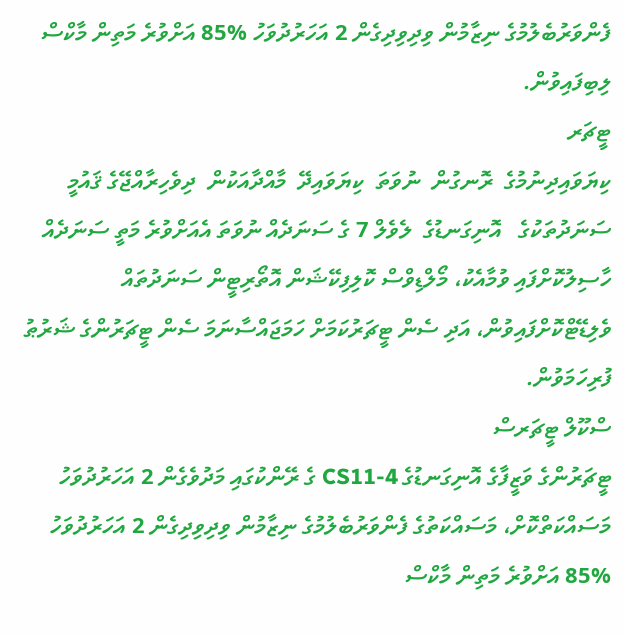ފެންވަރުބެލުމުގެ ނިޒާމުން ވިދިވިދިގެން 2 އަހަރުދުވަހު %85 އަށްވުރެ މަތިން މާކްސް ލިބިފައިވުން.
ޓީޗަރ
ކިޔަވައިދިނުމުގެ  ރޮނގުން  ނުވަތަ  ކިޔަވައިދޭ  މާއްދާއަކުން  ދިވެހިރާއްޖޭގެ ޤައުމީ   ސަނަދުތަކުގެ   އޮނިގަނޑުގެ  ލެވެލް 7 ގެ ސަނަދެއް ނުވަތަ އެއަށްވުރެ މަތީ ސަނަދެއް ހާސިލުކޮށްފައި ވުމާއެކު، މޯލްޑިވްސް ކޮލިފިކޭޝަން އޮތޯރިޓީން ސަނަދުތައް ވެލިޑޭޓްކޮށްފައިވުން، އަދި ސެން ޓީޗަރުކަމަށް ހަމަޖައްސާނަމަ ސެން ޓީޗަރުންގެ ޝަރުޠު ފުރިހަމަވުން.
ސްކޫލް ޓީޗަރސް
ޓީޗަރުންގެ ވަޒީފާގެ އޮނިގަނޑުގެ 4-CS11 ގެ ރޭންކުގައި މަދުވެގެން 2 އަހަރުދުވަހު މަސައްކަތްކޮށް، މަސައްކަތުގެ ފެންވަރުބެލުމުގެ ނިޒާމުން ވިދިވިދިގެން 2 އަހަރުދުވަހު %85 އަށްވުރެ މަތިން މާކްސް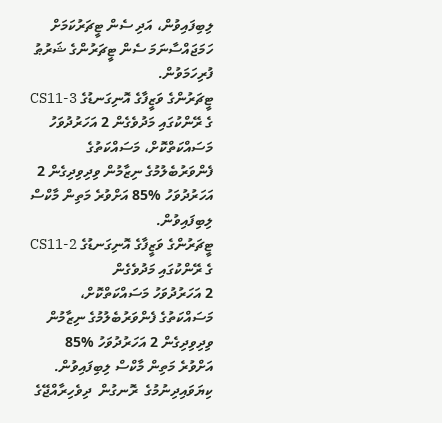ލިބިފައިވުން، އަދި ސެން ޓީޗަރުކަމަށް ހަމަޖައްސާނަމަ ސެން ޓީޗަރުންގެ ޝަރުޠު ފުރިހަމަވުން.
ޓީޗަރުންގެ ވަޒީފާގެ އޮނިގަނޑުގެ CS11-3 ގެ ރޭންކުގައި މަދުވެގެން 2 އަހަރުދުވަހު މަސައްކަތްކޮށް، މަސައްކަތުގެ ފެންވަރުބެލުމުގެ ނިޒާމުން ވިދިވިދިގެން 2 އަހަރުދުވަހު %85 އަށްވުރެ މަތިން މާކްސް ލިބިފައިވުން.
ޓީޗަރުންގެ ވަޒީފާގެ އޮނިގަނޑުގެ 2-CS11 ގެ ރޭންކުގައި މަދުވެގެން
2 އަހަރުދުވަހު މަސައްކަތްކޮށް، މަސައްކަތުގެ ފެންވަރުބެލުމުގެ ނިޒާމުން ވިދިވިދިގެން 2 އަހަރުދުވަހު %85 އަށްވުރެ މަތިން މާކްސް ލިބިފައިވުން.
ކިޔަވައިދިނުމުގެ  ރޮނގުން  ދިވެހިރާއްޖޭގެ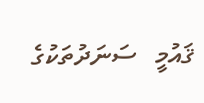ޤައުމީ   ސަނަދުތަކުގެ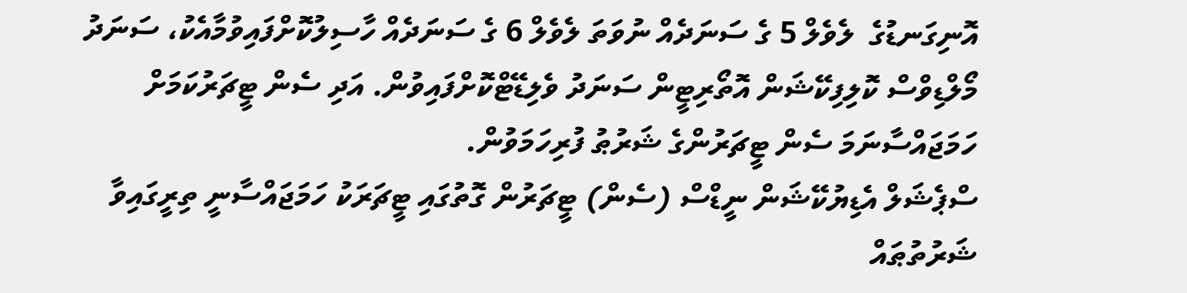އޮނިގަނޑުގެ  ލެވެލް 5 ގެ ސަނަދެއް ނުވަތަ ލެވެލް 6 ގެ ސަނަދެއް ހާސިލުކޮށްފައިވުމާއެކު، ސަނަދު މޯލްޑިވްސް ކޮލިފިކޭޝަން އޮތޯރިޓީން ސަނަދު ވެލިޑޭޓްކޮށްފައިވުން. އަދި ސެން ޓީޗަރުކަމަށް ހަމަޖައްސާނަމަ ސެން ޓީޗަރުންގެ ޝަރުޠު ފުރިހަމަވުން.
ސްޕެޝަލް އެޑިޔުކޭޝަން ނީޑްސް (ސެން) ޓީޗަރުން ގޮތުގައި ޓީޗަރަކު ހަމަޖައްސާނީ ތިރީގައިވާ ޝަރުތުޠައް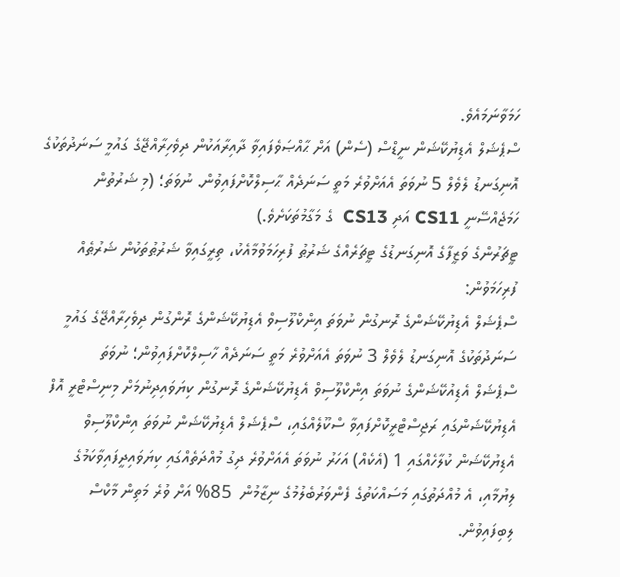ހަމަވާނަމައެވެ.
ސްޕެޝަލް އެޑިޔުކޭޝަން ނީޑްސް (ސެން) އަށް ޙާއްޞަވެފައިވާ ދާއިރާއަކުން ދިވެހިރާއްޖޭގެ ގައުމީ ސަނަދުތަކުގެ އޮނިގަނޑު ލެވެލް 5 ނުވަތަ އެއަށްވުރެ މަތީ ސަނަދެއް ޙާސިލްކޮށްފައިވުން. ނުވަތަ؛ (މި ޝަރުތުން ހަމަޖެއްސޭނީ CS11 އަދި CS13  ގެ މަގާމުތަކަށެވެ.)
ޓީޗަރުންގެ ވަޒީފާގެ އޮނިގަނޑުގެ ޓީޗަރެއްގެ ޝަރުޠު ފުރިހަމަވުމާއެކު، ތިރީގައިވާ ޝަރުޠުތަކުން ޝަރުޠެއް ފުރިހަމަވުން:
ސްޕެޝަލް އެޑިޔުކޭޝަންގެ ރޮނގުން ނުވަތަ އިންކްލޫސިވް އެޑިޔުކޭޝަންގެ ރޮންގުން ދިވެހިރާއްޖޭގެ ގައުމީ ސަނަދުތަކުގެ އޮނިގަނޑު ލެވެލް 3 ނުވަތަ އެއަށްވުރެ މަތީ ސަނަދެއް ހާސިލްކޮށްފައިވުން؛ ނުވަތަ
ސްޕެޝަލް އެޑިއުކޭޝަންގެ ނުވަތަ އިންކްލޫސިވް އެޑިޔުކޭޝަންގެ ރޮނގުން ކިޔަވައިދިނުމަށް މިނިސްޓްރީ އޮފް އެޑިޔުކޭޝަންގައި ރަޖިސްޓްރީކޮށްފައިވާ ސްކޫލެއްގައި، ސްޕެޝަލް އެޑިޔުކޭޝަން ނުވަތަ އިންކްލޫސިވް އެޑިޔުކޭޝަން ކުލާހެއްގައި 1 (އެކެއް) އަހަރު ނުވަތަ އެއަށްވުރެ ދިގު މުއްދަތެއްގައި ކިޔަވައިދީފައިވާކަމުގެ ލިޔުމާއި، އެ މުއްދަތުގައި މަސައްކަތުގެ ފެންވަރުބެލުމުގެ ނިޒާމުން  85% އަށް ވުރެ މަތިން މާކްސް ލިބިފައިވުން.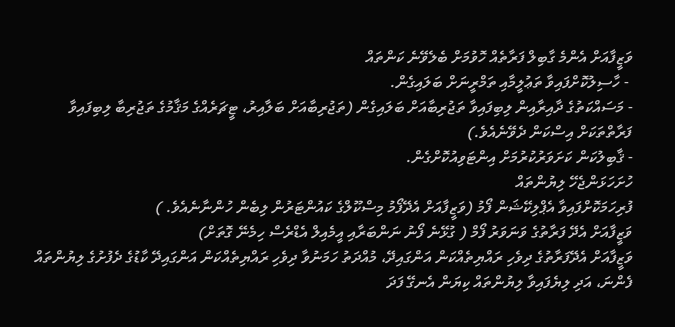ވަޒީފާއަށް އެންމެ ގާބިލް ފަރާތެއް ހޮވުމަށް ބެލެވޭނެ ކަންތައް
 - ހާސިލުކޮށްފައިވާ ތަޢުލީމާއި ތަމްރީނަށް ބަލައިގެން.
- މަސައްކަތުގެ ދާއިރާއިން ލިބިފައިވާ ތަޖުރިބާއަށް ބަލައިގެން (ތަޖުރިބާއަށް ބަލާއިރު، ޓީޗަރެއްގެ މަޤާމުގެ ތަޖުރިބާ ލިބިފައިވާ ފަރާތްތަކަށް އިސްކަން ދެވޭނެއެވެ.)
- ޤާބިލުކަން ކަށަވަރުކުރުމަށް އިންޓަވިއުކޮށްގެން.
ހުށަހަޅަންޖެހޭ ލިޔުންތައް
ފުރިހަމަކޮށްފައިވާ އެޕްލިކޭޝަން ފޯމު (ވަޒީފާއަށް އެދޭފޯމު މިސްކޫލްގެ ކައުންޓަރުން ލިބެން ހުންނާނެއެވެ. )
ވަޒީފާއަށް އެދޭ ފަރާތުގެ ވަނަވަރު ފޯމް ( ގުޅޭނެ ފޯނު ނަންބަރާއި އީމެއިލް އެޑްރެސް ހިމެނޭ ގޮތަށް)
ވަޒީފާއަށް އެދޭފަރާތުގެ ދިވެހި ރައްޔިތެއްކަން އަންގައިދޭ، މުއްދަތު ހަމަނުވާ ދިވެހި ރައްޔިތެއްކަން އަންގައިދޭ ކާޑުގެ ދެފުށުގެ ލިޔުންތައް ފެންނަ، އަދި ލިޔެފައިވާ ލިޔުންތައް ކިޔަން އެނގޭ ފަދަ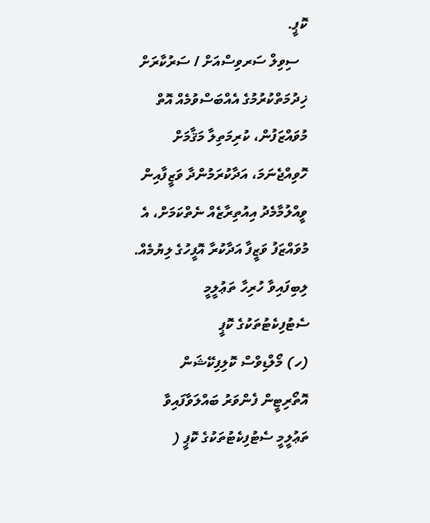ކޮޕީ.
  ސިވިލް ސަރވިސްއަށް / ސަރުކާރަށް ޚިދުމަތްކުރުމުގެ އެއްބަސްވުމެއް އޮތް މުވައްޒަފުން، ކުރިމަތިލާ މަޤާމަށް ހޮވިއްޖެނަމަ، އަދާކުރަމުންދާ ވަޒީފާއިން ވީއްލުމާމެދު އިއުތިރާޒެއް ނެތްކަމަށް، އެ މުވައްޒަފު ވަޒީފާ އަދާކުރާ އޮފީހުގެ ލިޔުމެއް.
ލިބިފައިވާ ހުރިހާ ތަޢުލީމީ ސެޓުފިކެޓުތަކުގެ ކޮޕީ
(ހ) މޯލްޑިވްސް ކޮލިފިކޭޝަން އޮތޯރިޓީން ފެންވަރު ބައްލަވާފައިވާ ތަޢުލީމީ ސެޓުފިކެޓުތަކުގެ ކޮޕީ (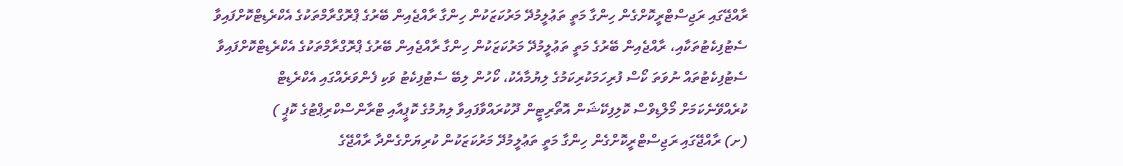ރާއްޖޭގައި ރަޖިސްޓްރީކޮށްގެން ހިންގާ މަތީ ތަޢުލީމުދޭ މަރުކަޒަކުން ހިންގާ ރާއްޖެއިން ބޭރުގެ ޕްރޮގްރާމްތަކުގެ އެކްރެޑިޓްކޮށްފައިވާ ސެޓުފިކެޓުތަކާއި، ރާއްޖެއިން ބޭރުގެ މަތީ ތަޢުލީމުދޭ މަރުކަޒަކުން ހިންގާ ރާއްޖެއިން ބޭރުގެ ޕްރޮގްރާމްތަކުގެ އެކްރެޑިޓްކޮށްފައިވާ ސެޓުފިކެޓުތައް ނުވަތަ ކޯސް ފުރިހަމަކުރިކަމުގެ ލިޔުމާއެކު، ކޯހުން ލިބޭ ސެޓުފިކެޓު ވަކި ފެންވަރެއްގައި އެކްރެޑިޓް ކުރެއްވޭނެކަމަށް މޯލްޑިވްސް ކޮލިފިކޭޝަން އޮތޯރިޓީން ދޫކުރައްވާފައިވާ ލިޔުމުގެ ކޮޕީއާއި ޓްރާންސްކްރިޕްޓުގެ ކޮޕީ )
(ށ) ރާއްޖޭގައި ރަޖިސްޓްރީކޮށްގެން ހިންގާ މަތީ ތަޢުލީމުދޭ މަރުކަޒަކުން ކުރިޔަށްގެންދާ ރާއްޖޭގެ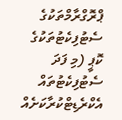ޕްރޮގްރާމްތަކުގެ ސެޓުފިކެޓުތަކުގެ ކޮޕީ (މި ފަދަ ސެޓުފިކެޓުތައް އެކްރެޑިޓްކުރާކަށެއް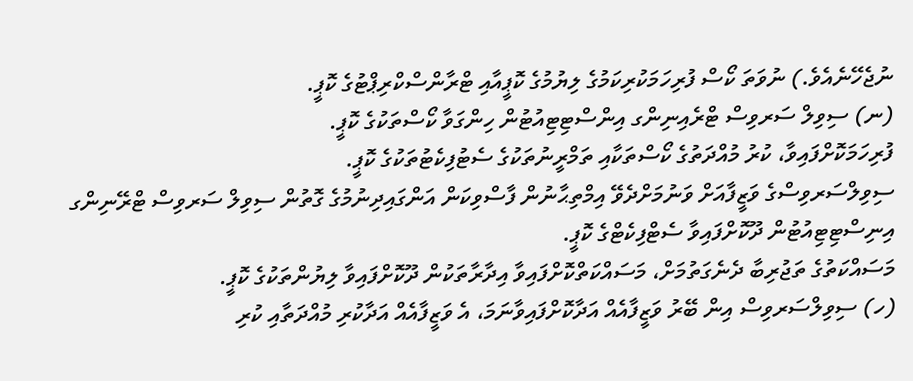ނުޖެހޭނެއެވެ.) ނުވަތަ ކޯސް ފުރިހަމަކުރިކަމުގެ ލިޔުމުގެ ކޮޕީއާއި ޓްރާންސްކްރިޕްޓުގެ ކޮޕީ.
(ނ) ސިވިލް ސަރވިސް ޓްރެއިނިންގ އިންސްޓިޓިއުޓުން ހިންގަވާ ކޯސްތަކުގެ ކޮޕީ.
ފުރިހަމަކޮށްފައިވާ، ކުރު މުއްދަތުގެ ކޯސްތަކާއި ތަމްރީނުތަކުގެ ސެޓުފިކެޓުތަކުގެ ކޮޕީ.
ސިވިލްސަރވިސްގެ ވަޒީފާއަށް ވަނުމަށްދެވޭ އިމްތިޙާނުން ފާސްވިކަން އަންގައިދިނުމުގެ ގޮތުން ސިވިލް ސަރވިސް ޓްރޭނިންގ އިނިސްޓިޓިއުޓުން ދޫކޮށްފައިވާ ސެޓްފިކެޓްގެ ކޮޕީ.
މަސައްކަތުގެ ތަޖުރިބާ ދެނެގަތުމަށް، މަސައްކަތްކޮށްފައިވާ އިދާރާތަކުން ދޫކޮށްފައިވާ ލިޔުންތަކުގެ ކޮޕީ.
(ހ) ސިވިލްސަރވިސް އިން ބޭރު ވަޒީފާއެއް އަދާކޮށްފައިވާނަމަ، އެ ވަޒީފާއެއް އަދާކުރި މުއްދަތާއި ކުރި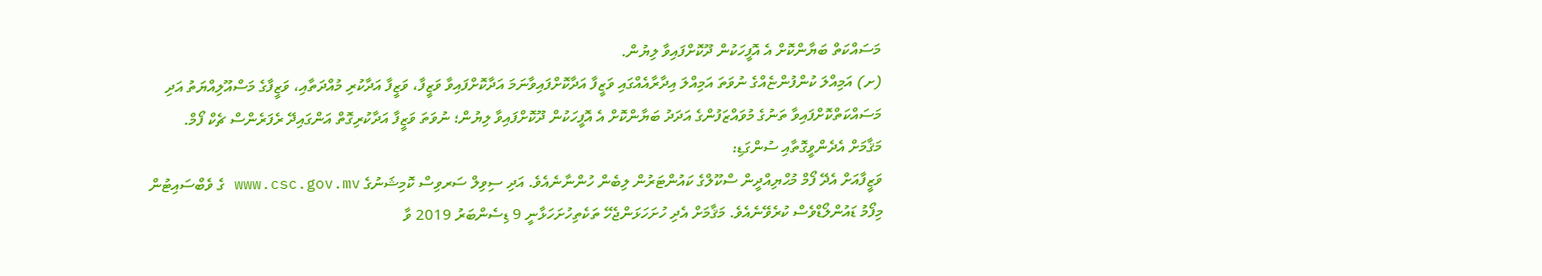މަސައްކަތް ބަޔާންކޮށް އެ އޮފީހަކުން ދޫކޮށްފައިވާ ލިޔުން.
(ށ) އަމިއްލަ ކުންފުންޏެއްގެ ނުވަތަ އަމިއްލަ އިދާރާއެއްގައި ވަޒީފާ އަދާކޮށްފައިވާނަމަ އަދާކޮށްފައިވާ ވަޒީފާ، ވަޒީފާ އަދާކުރި މުއްދަތާއި، ވަޒީފާގެ މަސްއޫލިއްޔަތު އަދި މަސައްކަތްކޮށްފައިވާ ތަނުގެ މުވައްޒަފުންގެ އަދަދު ބަޔާންކޮށް އެ އޮފީހަކުން ދޫކޮށްފައިވާ ލިޔުން؛ ނުވަތަ ވަޒީފާ އަދާކުރިގޮތް އަންގައިދޭ ރެފަރެންސް ޗެކް ފޯމް.
މަޤާމަށް އެދެންވީގޮތާއި ސުންގަޑި:
ވަޒީފާއަށް އެދޭ ފޯމް މުޙްޔިއްދީން ސްކޫލްގެ ކައުންޓަރުން ލިބެން ހުންނާނެއެވެ. އަދި ސިވިލް ސަރވިސް ކޮމިޝަނުގެ www.csc.gov.mv ގެ ވެބްސައިޓުން މިފޯމު ޑައުންލޯޑްވެސް ކުރެވޭނެއެވެ. މަޤާމަށް އެދި ހުށަހަޅަންޖެހޭ ތަކެތިހުށަހަޅާނީ 9 ޑިސެންބަރު 2019 ވާ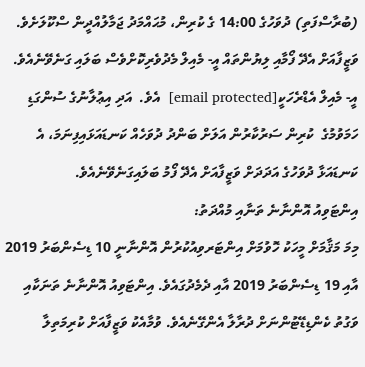(ބުރާސްފަތި) ދުވަހުގެ 14:00 ގެ ކުރިން، މުޙައްމަދު ޖަމާލުއްދީން ސްކޫލަށެވެ. ވަޒީފާއަށް އެދޭ ފޯމާއި ލިޔުންތައް އީ- މެއިލް މެދުވެރިކޮށްވެސް ބަލައި ގަނެވޭނެއެވެ. އީ- މެއިލް އެޑްރެހަކީ[email protected]  އެވެ.  އަދި އިޢުލާނުގެ ސުންގަޑި ހަމަވުމުގެ  ކުރިން ސަރުކާރުން އަލަށް ބަންދު ދުވަހެއް ކަނޑައަޅައިފިނަމަ، އެ ކަނޑައަޅާ ދުވަހުގެ އަދަދަށް ވަޒީފާއަށް އެދޭ ފޯމު ބަލައިގަނެވޭނެއެވެ.
އިންޓަވިއު އޮންނާނެ ތަނާއި މުއްދަތު:
މިމަ މަޤާމަށް މީހަކު ހޮވުމަށް އިންޓަރވިއުކުރުން އޮންނާނީ 10 ޑިސެންބަރު 2019 އާއި 19 ޑިސެންބަރު 2019 އާއި ދެމެދުގައެވެ. އިންޓަވިއު އޮންނާނެ ތަނަކާއި ވަގުތު ކެންޑިޑޭޓުންނަށް ދުރާލާ އެންގޭނެއެވެ. ވުމާއެކު ވަޒީފާއަށް ކުރިމަތިލާ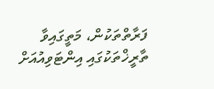ފަރާތްތަކުން، މަތީގައިވާ ތާރީޚްތަކުގައި އިންޓަވިއުއަށް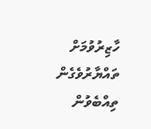ހާޒިރުވުމަށް ތައްޔާރުވެގެން ތިއްބެވުން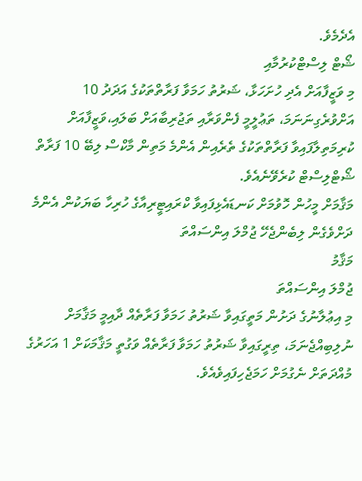އެދެމެވެ.
ޝޯޓް ލިސްޓްކުރުމާއި
މި ވަޒީފާއަށް އެދި ހުށަހަޅާ، ޝަރުތު ހަމަވާ ފަރާތްތަކުގެ އަދަދު 10 އަށްވުރެގިނަނަމަ، ތަޢުލީމީ ފެންވަރާއި ތަޖުރިބާއަށް ބަލައި،ވަޒީފާއަށް ކުރިމަތިލާފައިވާ ފަރާތްތަކުގެ ތެރެއިން އެންމެ މަތިން މާކްސް ލިބޭ 10 ފަރާތް ޝޯޓްލިސްޓް ކުރެވޭނެއެވެ.
މަޤާމަށް މީހުން ހޮވުމަށް ކަނޑައެޅިފައިވާ ކްރައިޓީރިއާގެ ހުރިހާ ބަޔަކުން އެންމެ ދަށްވެގެން ލިބެންޖެހޭ ޖުމްލަ އިންސައްތަ
މަޤާމު
ޖުމްލަ އިންސައްތަ
މި އިޢުލާނުގެ ދަށުން މަތީގައިވާ ޝަރުތު ހަމަވާ ފަރާތެއް ދާއިމީ މަޤާމަށް ނުލިބިއްޖެނަމަ، ތިރީގައިވާ ޝަރުތު ހަމަވާ ފަރާތެއް ވަގުތީ މަޤާމަކަށް 1 އަހަރުގެ މުއްދަތަށް ނެގުމަށް ހަމަޖެހިފައިވެއެވެ.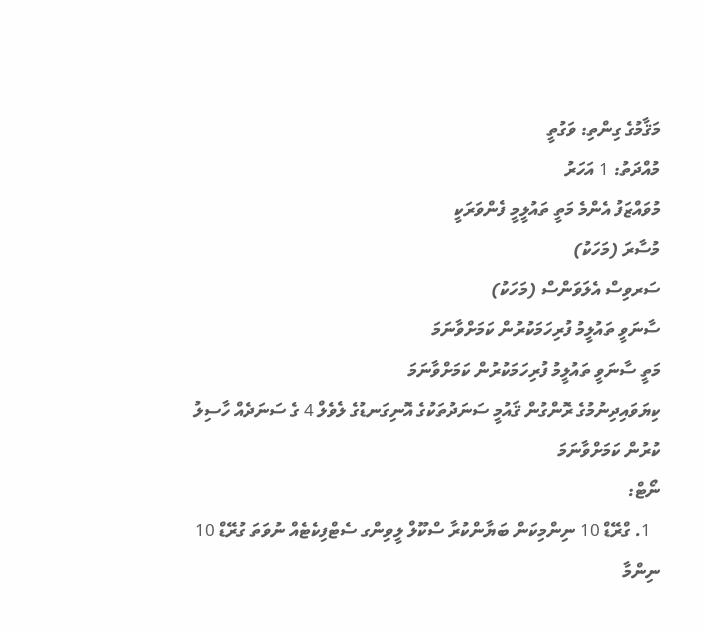މަޤާމުގެ ގިންތި: ވަގުތީ
މުއްދަތު: 1 އަހަރު
މުވައްޒަފު އެންމެ މަތީ ތައުލީމީ ފެންވަރަކީ
މުސާރަ (މަހަކު)
ސަރވިސް އެލަވަންސް (މަހަކު)
ސާނަވީ ތައުލީމު ފުރިހަމަކުރުން ކަމަށްވާނަމަ
މަތީ ސާނަވީ ތައުލީމު ފުރިހަމަކުރުން ކަމަށްވާނަމަ
ކިޔަވައިދިނުމުގެ ރޮންގުން ޤައުމީ ސަނަދުތަކުގެ އޮނިގަނޑުގެ ލެވެލް 4 ގެ ސަނަދެއް ހާސިލު ކުރުން ކަމަށްވާނަމަ
ނޯޓް:
  1. ގްރޭޑް 10 ނިންމިކަން ބަޔާންކުރާ ސްކޫލް ލީވިންގ ސެޓްފިކެޓެއް ނުވަތަ ގުރޭޑް 10 ނިންމާ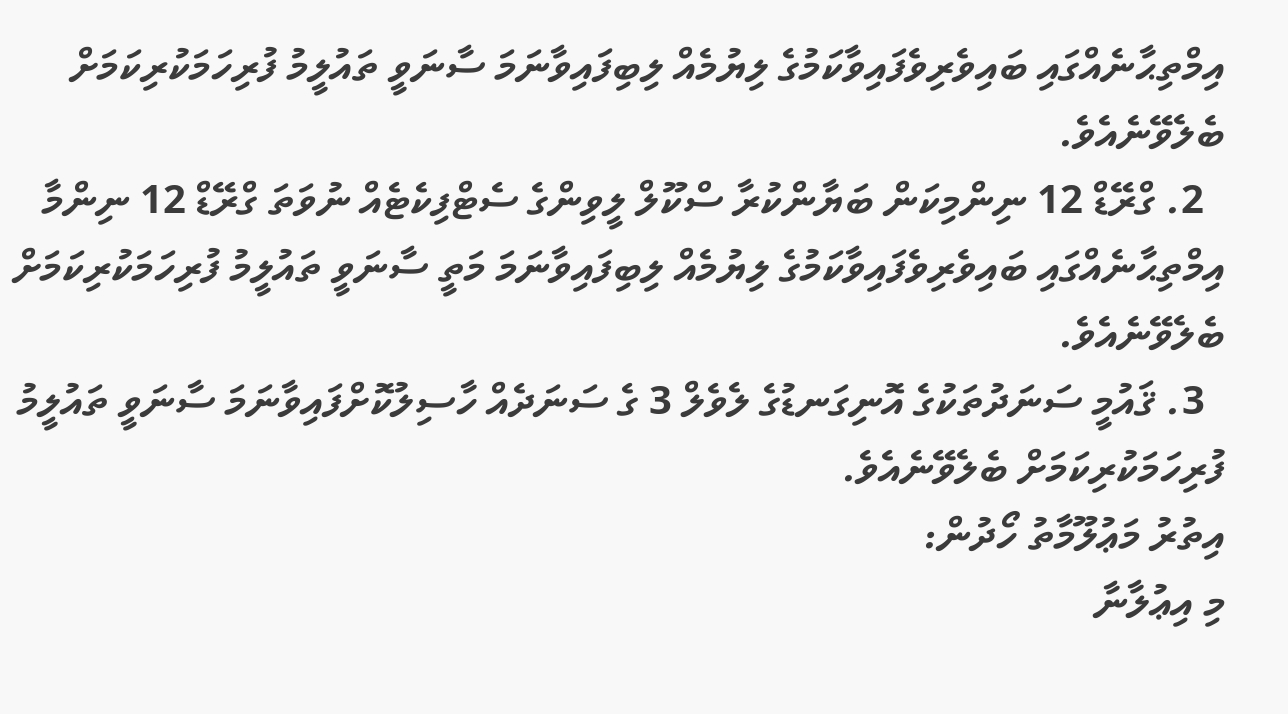އިމްތިޙާނެއްގައި ބައިވެރިވެފައިވާކަމުގެ ލިޔުމެއް ލިބިފައިވާނަމަ ސާނަވީ ތައުލީމު ފުރިހަމަކުރިކަމަށް ބެލެވޭނެއެވެ.
  2. ގްރޭޑް 12 ނިންމިކަން ބަޔާންކުރާ ސްކޫލް ލީވިންގެ ސެޓްފިކެޓެއް ނުވަތަ ގްރޭޑް 12 ނިންމާ އިމްތިޙާނެއްގައި ބައިވެރިވެފައިވާކަމުގެ ލިޔުމެއް ލިބިފައިވާނަމަ މަތީ ސާނަވީ ތައުލީމު ފުރިހަމަކުރިކަމަށް ބެލެވޭނެއެވެ.
  3. ޤައުމީ ސަނަދުތަކުގެ އޮނިގަނޑުގެ ލެވެލް 3 ގެ ސަނަދެއް ހާސިލުކޮށްފައިވާނަމަ ސާނަވީ ތައުލީމު ފުރިހަމަކުރިކަމަށް ބެލެވޭނެއެވެ.
އިތުރު މަޢުލޫމާތު ހޯދުން:
މި އިޢުލާނާ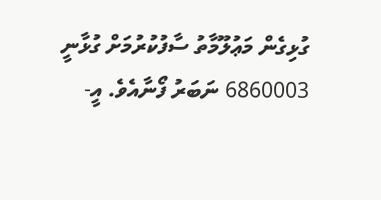ގުޅިގެން މަޢުލޫމާތު ސާފުކުރުމަށް ގުޅާނީ  6860003 ނަބަރު ފޯނާއެވެ. އީ-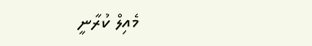މެއިލް ކުރާނީ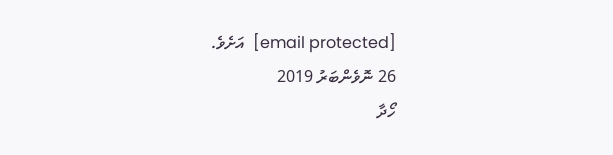[email protected]  އަށެވެ.
26 ނޮވެންބަރު 2019
ހޯދާ